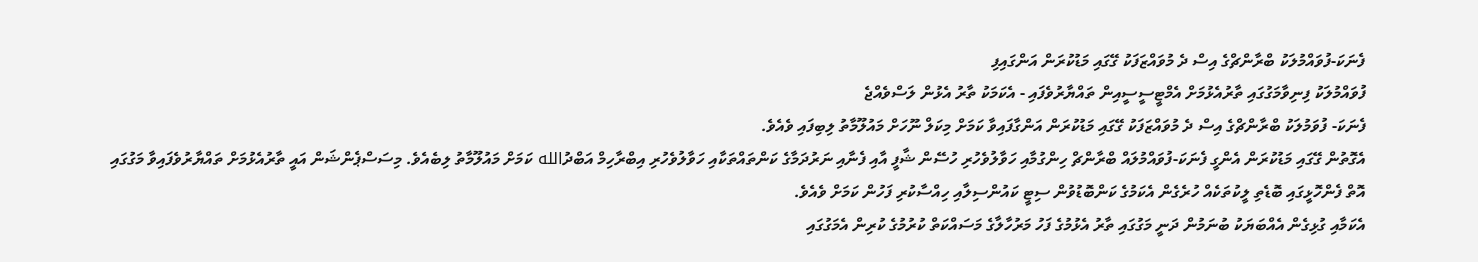ފެނަކަ-ފުވައްމުލަކު ބްރާންޗްގެ އިސް ދެ މުވައްޒަފަކު ގޭގައި މަޑުކުރަން އަންގައިފި
ފުވައްމުލަކު ފިނިވާމަގުގައި ތާރުއެޅުމަށް އެމްޓީސީސީއިން ތައްޔާރުވެފައި - އެކަމަކު ތާރު އެޅުން ލަސްވެއްޖެ
ފެނަކަ- ފުވަމުލަކު ބްރާންޗްގެ އިސް ދެ މުވައްޒަފަކު ގޭގައި މަޑުކުރަން އަންގާފައިވާ ކަމަށް މިކަލް ނޫހަށް މައުލޫމާތު ލިބިފައި ވެއެވެ.
އެގޮތުން ގޭގައި މަޑުކުރަން އެންގީ ފެނަކަ-ފުވައްމުލައް ބްރާންޗް ހިންގުމާއި ހަވާލުވެހުރި ހުސޭން ޝާފީ އާއި ފެނާއި ނަރުދަމާގެ ކަންތައްތަކާއި ހަވާލުވެހުރި އިބްރާހިމް އަބްދުالله ކަމަށް މައުލޫމާތު ލިބެއެވެ. މިސަސްޕެންޝަން އައީ ތާރުއެޅުމަށް ތައްޔާރުވެފައިވާ މަގުގައި އޮތް ފެންހޮޅީގައި ބޮޑެތި ލީކުތަކެއް ހުރެގެން އެކަމުގެ ކަންބޮޑުވުން ސިޓީ ކައުންސިލާއި ހިއްސާކުރި ފަހުން ކަމަށް ވެއެވެ.
އެކަމާއި ގުޅިގެން އެއްބަޔަކު ބުނަމުން ދަނީ މަގުގައި ތާރު އެޅުމުގެ ފަހު މަރުހާލާގެ މަސައްކަތް ކުރުމުގެ ކުރިން އެމަގުގައި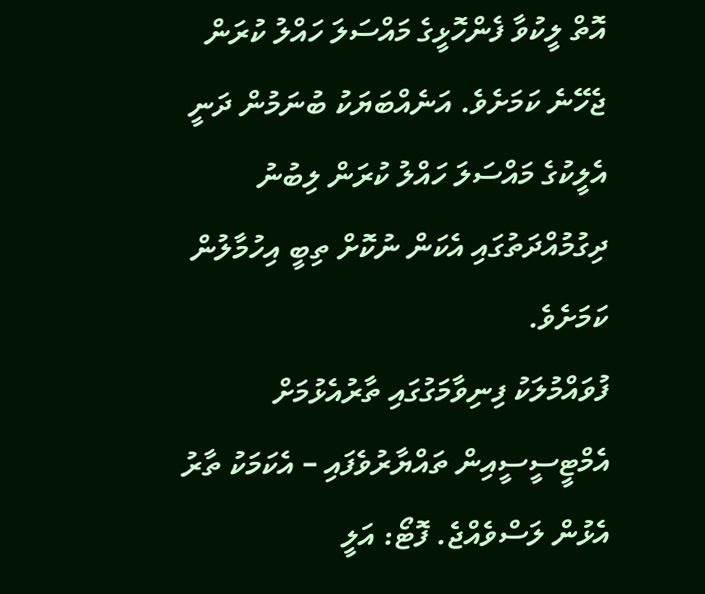އޮތް ލީކުވާ ފެންހޮޅީގެ މައްސަލަ ހައްލު ކުރަން ޖެހޭނެ ކަމަށެވެ. އަނެއްބަޔަކު ބުނަމުން ދަނީ އެލީކުގެ މައްސަލަ ހައްލު ކުރަން ލިބުނު ދިގުމުއްދަތުގައި އެކަން ނުކޮށް ތިބީ އިހުމާލުން ކަމަށެވެ.
ފުވައްމުލަކު ފިނިވާމަގުގައި ތާރުއެޅުމަށް އެމްޓީސީސީއިން ތައްޔާރުވެފައި – އެކަމަކު ތާރު އެޅުން ލަސްވެއްޖެ. ފޮޓޯ: އަލީ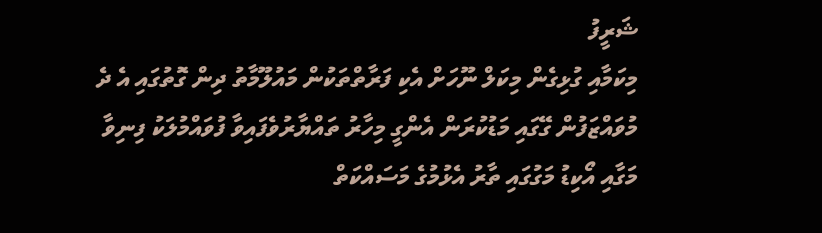ޝަރީފު
މިކަމާއި ގުޅިގެން މިކަލް ނޫހަށް އެކި ފަރާތްތަކުން މައުލޫމާތު ދިން ގޮތުގައި އެ ދެ މުވައްޒަފުން ގޭގައި މަޑުކުރަން އެންގީ މިހާރު ތައްޔާރުވެފައިވާ ފުވައްމުލަކު ފިނިވާ މަގާއި އޯކިޑު މަގުގައި ތާރު އެޅުމުގެ މަސައްކަތް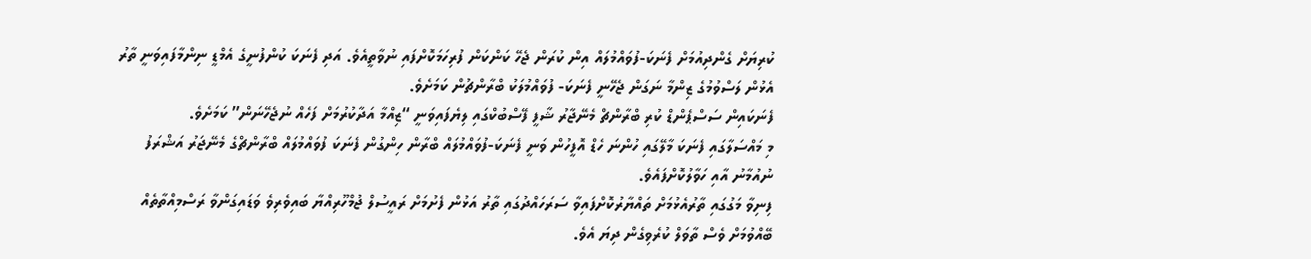ކުރިޔަށް ގެންދިއުމަށް ފެނަކަ-ފުވައްމުލައް އިން ކުރަން ޖެހޭ ކަންކަން ފުރިހަމަކޮށްފައި ނުވާތީއެވެ. އަދި ފެނަކަ ކުންފުނީގެ އެމްޑީ ނިންމާފައިވަނީ ތާރު އެޅުން ލަސްވުމުގެ ޒިންމާ ނަގަން ޖެހޭނީ ފެނަކަ- ފުވައްމުލަކު ބްރާންޗުން ކަމަށެވެ.
ފެނަކައިން ސަސްޕެންޑް ކުރި ބްރާންޗް މެނޭޖާރު ޝާފީ ފޭސްބުކްގައި ލިޔެފައިވަނީ “ޒިއްމާ އަދާކުރުމަށް ފަހެއް ނުޖެހޭނަން” ކަމަށެވެ.
މި މައްސަލާގައި ފެނަކަ މާލޭގައި ހުންނަ ހެޑް އޮފީހުން ވަނީ ފެނަކަ-ފުވައްމުލައް ބްރާން ހިންގުން ފެނަކަ ފުވައްމުލައް ބްރާންޗްގެ މެނޭޖަރު އަޝްރަފު ނުއުމާނު އާއި ހަވާލުކޮށްފައެވެ.
ފިނިވާ މަގުގައި ތާރުއެޅުމަށް ތައްޔާރުކޮށްފައިވާ ސަރަހައްދުގައި ތާރު އަޅުން ފެށުމަށް ރައީސުލް ޖުމްހޫރިއްޔާ ބައިވެރިވެ ވަޑައިގަންވާ ރަސްމިއްތާތެއް ބޭއްވުމަށް ވެސް ތާވަލް ކުރެވިގެން ދިޔަ އެވެ.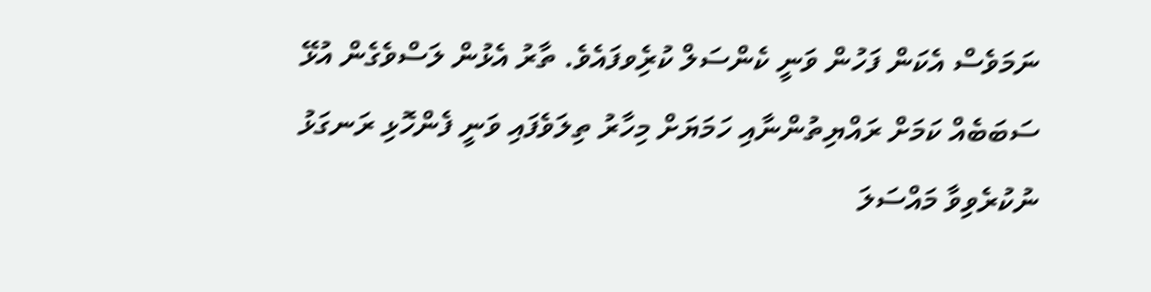ނަމަވެސް އެކަން ފަހުން ވަނީ ކެންސަލް ކުރެިވފައެވެ. ތާރު އެޅުން ލަސްވެގެން އުޅޭ ސަބަބެއް ކަމަށް ރައްޔިތުންނާއި ހަމަޔަށް މިހާރު ތިލަވެފައި ވަނީ ފެންހޮޅި ރަނގަޅު ނުކުރެވިވާ މައްސަލަ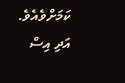ކަމަށްވެއެވެ. އަދި އިސް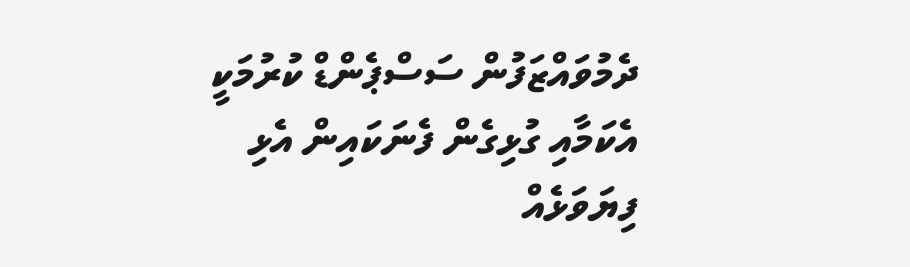ދެމުވައްޒަފުން ސަސްޕެންޑް ކުރުމަކީ އެކަމާއި ގުޅިގެން ފެނަކައިން އެޅި ފިޔަވަޅެއް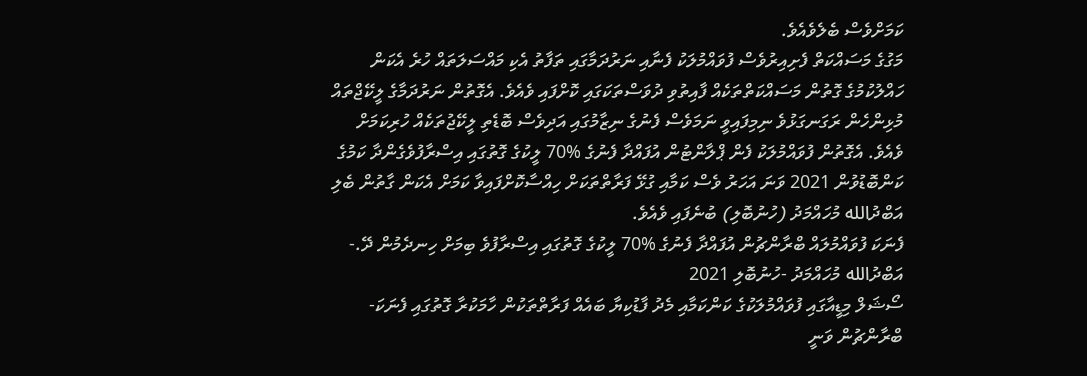ކަމަށްވެސް ބެލެވެއެވެ.
މަގުގެ މަސައްކަތް ފެށިއިރުވެސް ފުވައްމުލަކު ފެނާއި ނަރުދަމާގައި ތަފާތު އެކި މައްސަލަތައް ހުރެ އެކަން ހައްލުކުމުގެ ގޮތުން މަސައްކަތްތަކެއް ފާއިތުވި ދުވަސްތަކަގައި ކޮށްފައި ވެއެވެ. އެގޮތުން ނަރުދަމާގެ ލީކޭޖްތައް މުޅިންހެން ރަގަނގަޅުވެ ނިމިފައިވީ ނަމަވެސް ފެނުގެ ނިޒާމުގައި އަދިވެސް ބޮޑެތި ލީކޭޖުތަކެއް ހުރިކަމަށް ވެއެވެ. އެގޮތުން ފުވައްމުލަކު ފެން ޕްލާންޓުން އުފައްދާ ފެނުގެ %70 ލީކުގެ ގޮތުގައި އިސްރާފުވެގެންދާ ކަމުގެ ކަންބޮޑުވުން 2021 ވަނަ އަހަރު ވެސް ކަމާއި ގުޅޭ ފަރާތްތަކަށް ހިއްސާކޮށްފައިވާ ކަމަށް އެކަން ގާތުން ބެލި އަބްދުالله މުހައްމަދު (ހުނުބޮލި) ބުނެފައި ވެއެވެ.
ފެނަކަ ފުވައްމުލައް ބްރާންޗުން އުފައްދާ ފެނުގެ %70 ލީކުގެ ގޮތުގައި އިސްރާފުވެ ބިމަށް ހިނދެމުން ދޭ.- އަބްދުالله މުހައްމަދު -ހުނުބޮލި 2021
ސޯޝަލް މިޑީއާގައި ފުވައްމުލަކުގެ ކަންކަމާއި މެދު ފާޑުކިޔާ ބައެއް ފަރާތްތަކުން ހާމަކުރާ ގޮތުގައި ފެނަކަ- ބްރާންޗުން ވަނީ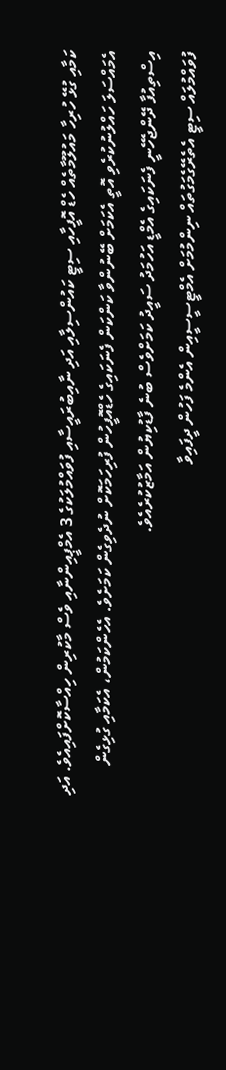ކަމާއި ގުޅޭ ހުރިހާ މައުލޫމާތެއް ހެޑް އޮފީހާއި ސިޓީ ކައުންސިލާއި އަދި ނާއިބުރައީސާއި ފުވައްމުލަކުގެ 3 އެމްޕީއިންނާއި ވެސް މާކުރިން ހިއްސާކޮށްފައިއެވެ. އަދި އެމައްސަލަ ހައްލުނުކުރެވި އޮތީ އެކަމަށް ބޭނުންވާ ކަންކަން ފެނަކައިގެ ހެޑްއޮފީހުން ފުރިހަމަކޮށް ނުދެވިގެން ކަމަށެވެ. އެހެންކަމުން، އެކަމާއި ގުޅިގެން އިސްތިއުފާ ދޭންޖެހޭނީ ފެނަކައިގެ އެމްޑީ އަހުމަދު ސައީދު ކަމަށްވެސް ބުނެ ފާޑުކިޔުން އަމާޒުކުރެއެވެ.
ފުވައްމުލައް ސިޓީ އެތެރޭގެމަގުތައް ނިންމުމަށް އެމްޓީސީސީއިން އެންމެ ފަހުން ދީފައިވާ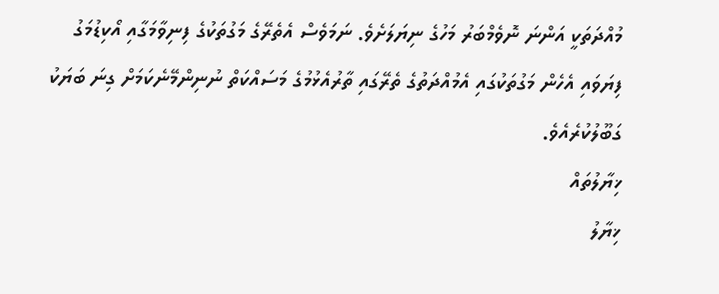މުއްދަތަކީ އަންނަ ނޮވެމްބަރު މަހުގެ ނިޔަލަށެވެ. ނަމަވެސް އެތެރޭގެ މަގުތަކުގެ ފިނިވާމަގާއި އޯކިޑުމަގު ފިޔަވައި އެހެން މަގުތަކުގައި އެމުއްދަތުގެ ތެރޭގައި ތާރުއެޅުމުގެ މަސައްކަތް ނުނިންމޭނެކަމަށް ގިނަ ބަޔަކު ގަބޫލުކުރެއެވެ.
ޚިޔާލުތައް
ޚިޔާލު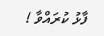ފާޅު ކުރައްވާ !